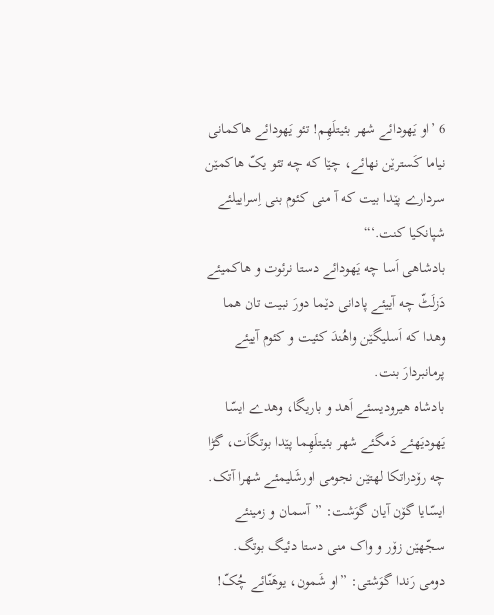6 ’او یَهودائے شهر بئیتلَهِم! تئو یَهودائے هاکمانی نیاما کَسترێن نهائے، چێا که چه تئو یکّ هاکمێن سردارے پێدا بیت که آ منی کئوم بنی اِسراییلئے شپانکیا کنت.‘“
بادشاهی اَسا چه یَهودائے دستا نرئوت و هاکمیئے دَزلَٹّ چه آییئے پادانی دێما دورَ نبیت تان هما وهدا که اَسلیگێن واهُندَ کئیت و کئوم آییئے پرمانبردارَ بنت.
بادشاه هیرودیسئے اَهد و باریگا، وهدے ایسّا یَهودیَهئے دَمگئے شهر بئیتلَهِما پێدا بوتگاَت، گڑا چه رۆدراتکا لهتێن نجومی اورشَلیمئے شهرا آتک.
ایسّایا گۆن آیان گوَشت: ”آسمان و زمینئے سجّهێن زۆر و واک منی دستا دئیگ بوتگ.
دومی رَندا گوَشتی: ”او شَمون، یوهَنّائے چُکّ!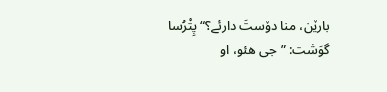بارێن، منا دۆستَ دارئے؟“ پِتْرُسا گوَشت: ”جی هئو، او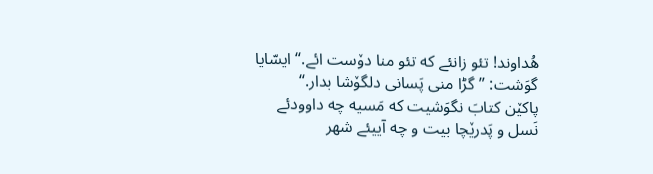هُداوند! تئو زانئے که تئو منا دۆست ائے.“ ایسّایا گوَشت: ”گڑا منی پَسانی دلگۆشا بدار.“
پاکێن کتابَ نگوَشیت که مَسیه چه داوودئے نَسل و پَدرێچا بیت و چه آییئے شهر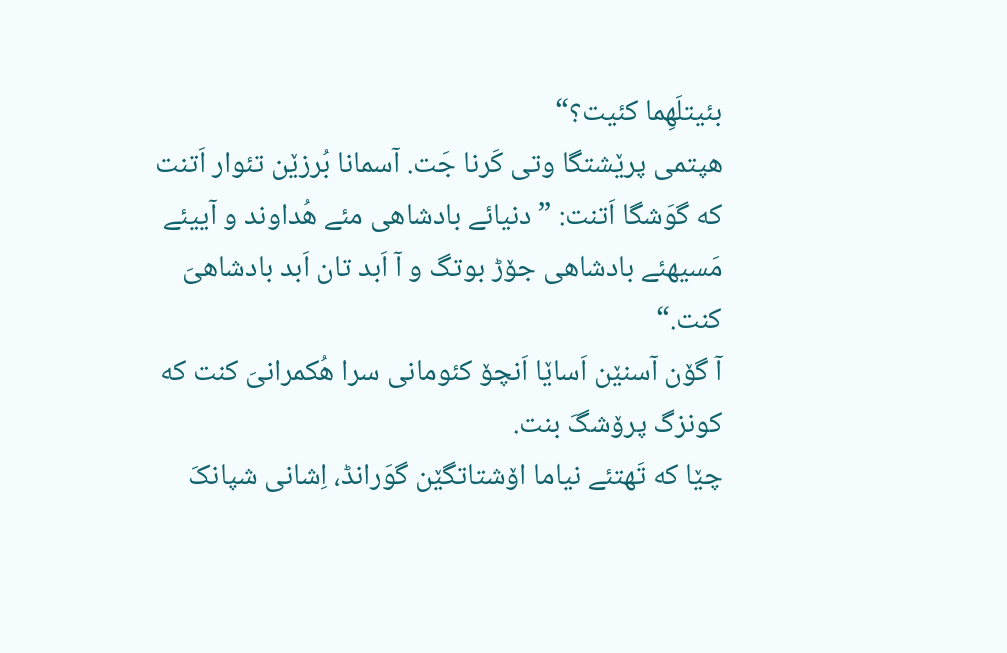بئیتلَهِما کئیت؟“
هپتمی پرێشتگا وتی کَرنا جَت. آسمانا بُرزێن تئوار اَتنت که گوَشگا اَتنت: ”دنیائے بادشاهی مئے هُداوند و آییئے مَسیهئے بادشاهی جۆڑ بوتگ و آ اَبد تان اَبد بادشاهیَ کنت.“
آ گۆن آسنێن اَساێا اَنچۆ کئومانی سرا هُکمرانیَ کنت که کونزگ پرۆشگَ بنت.
چێا که تَهتئے نیاما اۆشتاتگێن گوَرانڈ، اِشانی شپانکَ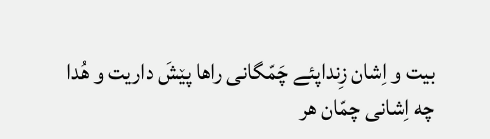بیت و اِشان زِنداپئے چَمّگانی راها پێشَ داریت و هُدا چه اِشانی چمّان هر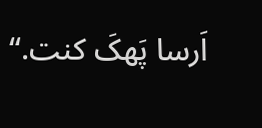اَرسا پَهکَ کنت.“